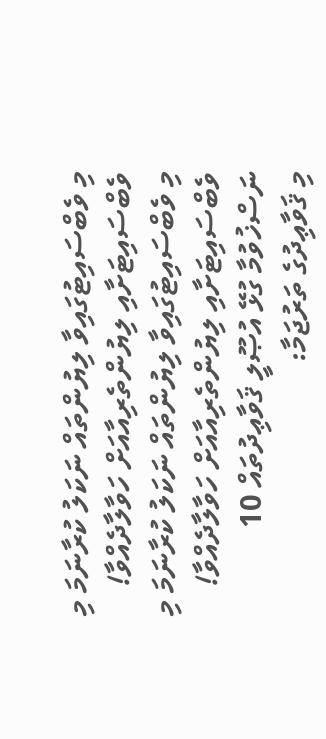މި ވެބްސައިޓުގައިވާ ލިޔުންތައް ނަކަލު ކުރާނަމަ މި ވެބްސައިޓަށާއި ލިޔުންތެރިއާއަށް ހަވާލާދެއްވާ!
މި ވެބްސައިޓުގައިވާ ލިޔުންތައް ނަކަލު ކުރާނަމަ މި ވެބްސައިޓަށާއި ލިޔުންތެރިއާއަށް ހަވާލާދެއްވާ!
ނަސްޚުވުމާ ގުޅޭ އުޞޫލީ ޤަވާޢިދުތައް 10
މި ޤަވާޢިދުގެ ތަރުޖަމާ: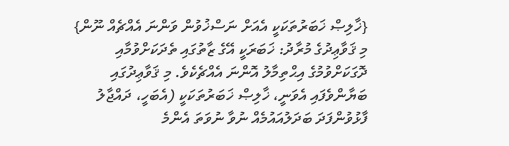{ޚާލިޞް ޚަބަރުތަކަކީ އެއަށް ނަސްޚުވުން ވަންނަ އެއްޗެއް ނޫން}
މި ޤަވާޢިދުގެ މުރާދު: ޚަބަރަކީ އޭގެ ޒާތުގައި ތެދަކަށްވުމާއި ދޮގަކަށްވުމުގެ އިޙްތިމާލު އޮންނަ އެއްޗެކެވެ. މި ޤަވާޢިދުގައި ބަޔާންވެފައި އެވަނީ، ޚާލިޞް ޚަބަރުތަކަކީ (އެބަހީ، ދައްޖާލު ފާޅުވުންފަދަ ބަދަލުއައުމެއް ނުވާ ނުވަތަ އެންމެ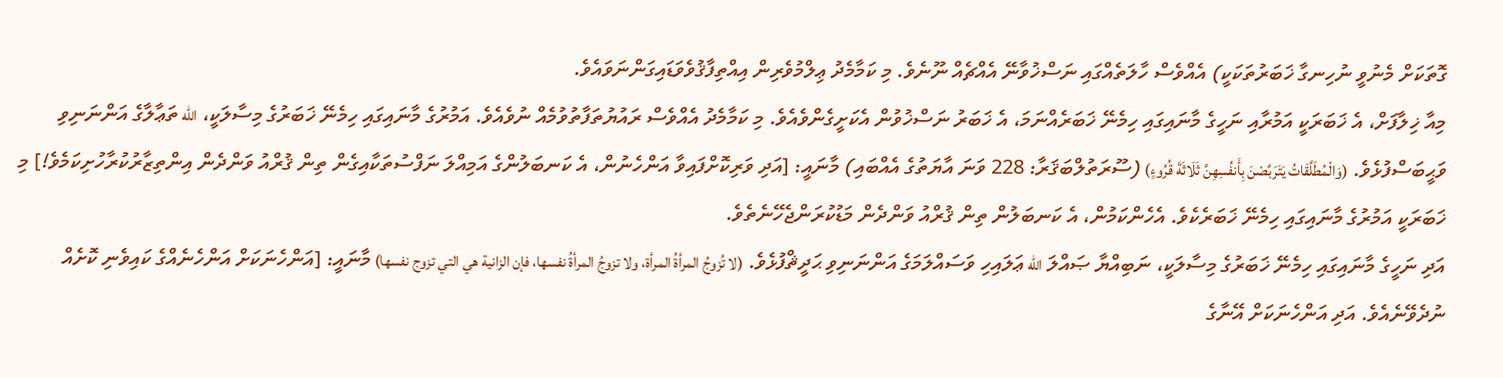ގޮތަކަށް މެނުވީ ނުހިނގާ ޚަބަރުތަކަކީ) އެއްވެސް ހާލަތެއްގައި ނަސްޚުވާނޭ އެއްޗެއް ނޫނެވެ. މި ކަމާމެދު ޢިލްމުވެރިން އިއްތިފާޤުވެވަޑައިގަންނަވައެވެ.
މިއާ ޚިލާފަށް، އެ ޚަބަރަކީ އަމުރާއި ނަހީގެ މާނައިގައި ހިމެނޭ ޚަބަރެއްނަމަ، އެ ޚަބަރު ނަސްޚުވުން އެކަށީގެންވެއެވެ. މި ކަމާމެދު އެއްވެސް ރައުޔުތަފާތުވުމެއް ނުވެއެވެ. އަމުރުގެ މާނައިގައި ހިމެނޭ ޚަބަރުގެ މިސާލަކީ، الله ތަޢާލާގެ އަންނަނިވި ވަޙީބަސްފުޅެވެ. (وَالْمُطَلَّقَاتُ يَتَرَبَّصْنَ بِأَنفُسِهِنَّ ثَلَاثَةَ قُرُوءٍ) (ސޫރަތުލްބަޤަރާ: 228 ވަނަ އާޔަތުގެ އެއްބައި) މާނައީ: [އަދި ވަރިކޮށްފައިވާ އަންހެނުން، އެ ކަނބަލުންގެ އަމިއްލަ ނަފްސުތަކާއިގެން ތިން ޤުރްއު ވަންދެން އިންތިޒާރުކުރާހުށިކަމެވެ!] މި ޚަބަރަކީ އަމުރުގެ މާނައިގައި ހިމެނޭ ޚަބަރެކެވެ. އެހެންކަމުން، އެ ކަނބަލުން ތިން ޤުރްއު ވަންދެން މަޑުކުރަންޖެހޭނެތެވެ.
އަދި ނަހީގެ މާނައިގައި ހިމެނޭ ޚަބަރުގެ މިސާލަކީ، ނަބިއްޔާ ޞައްލަ الله ޢަލައިހި ވަސައްލަމަގެ އަންނަނިވި ޙަދީޘްފުޅެވެ. (لا تُزوجُ المرأةُ المرأة، ولا تزوجُ المرأةُ نفسها، فإن الزانية هي التي تزوج نفسها) މާނައީ: [އަންހެނަކަށް އަންހެނެއްގެ ކައިވެނި ކޮށެއް ނުދެވޭނެއެވެ. އަދި އަންހެނަކަށް އޭނާގެ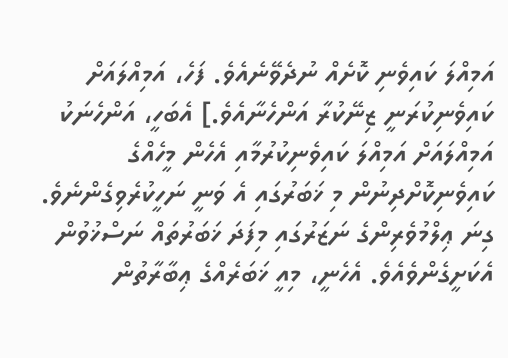އަމިއްލަ ކައިވެނި ކޮށެއް ނުދެވޭނެއެވެ. ފަހެ، އަމިއްލައަށް ކައިވެނިކުރަނީ ޒިނޭކުރާ އަންހެނާއެވެ.] އެބަހީ، އަންހެނަކު އަމިއްލައަށް އަމިއްލަ ކައިވެނިކުރުމާއި އެހެން މީހެއްގެ ކައިވެނިކޮށްދިނުން މި ޚަބަރުގައި އެ ވަނީ ނަހީކުރެވިގެންނެވެ. ގިނަ ޢިލްމުވެރިންގެ ނަޒަރުގައި މިފަދަ ޚަބަރުތައް ނަސްޚުވުން އެކަށީގެންވެއެވެ. އެހެނީ، މިއީ ޚަބަރެއްގެ ޢިބާރާތުން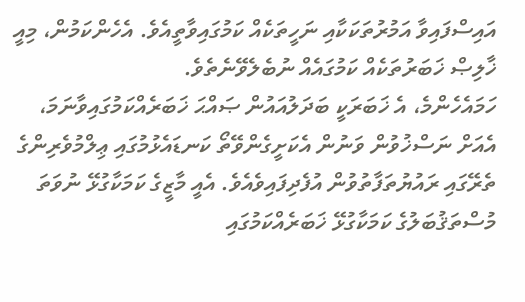އައިސްފައިވާ އަމުރުތަކަކާއި ނަހީތަކެއް ކަމުގައިވާތީއެވެ. އެހެންކަމުން، މިއީ ޚާލިޞް ޚަބަރުތަކެއް ކަމުގައެއް ނުބެލެވޭނެތެވެ.
ހަމައެހެންމެ، އެ ޚަބަރަކީ ބަދަލުއައުން ޞައްޙަ ޚަބަރެއްކަމުގައިވާނަމަ، އެއަށް ނަސްޚުވުން ވަނުން އެކަށީގެންވޭތޯ ކަނޑައެޅުމުގައި ޢިލްމުވެރިންގެ ތެރޭގައި ރައުޔުތަފާތުވުން އުފެދިފައިވެއެވެ. އެއީ މާޒީގެ ކަމަކާގުޅޭ ނުވަތަ މުސްތަޤުބަލުގެ ކަމަކާގުޅޭ ޚަބަރެއްކަމުގައި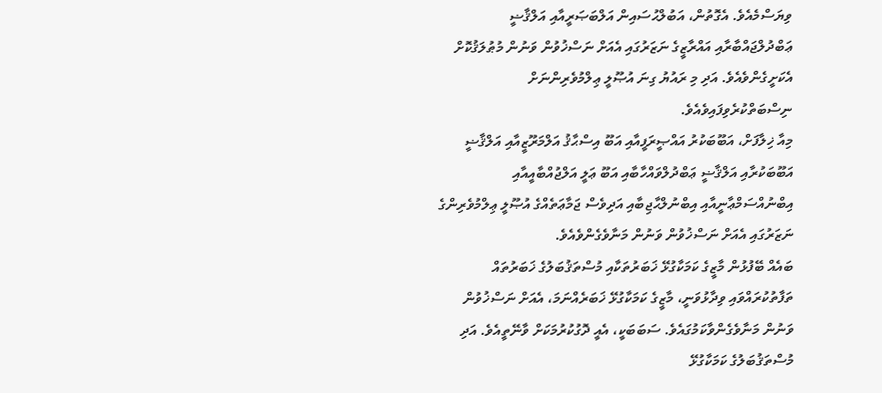ވިޔަސްމެއެވެ. އެގޮތުން، އަބުލްޙުސައިން އަލްބަޞަރީއާއި އަލްޤާޟީ ޢަބްދުލްޖައްބާރާއި އައްރާޒީގެ ނަޒަރުގައި އެއަށް ނަސްޚުވުން ވަނުން މުޠުލަޤުކޮށް އެކަށީގެންވެއެވެ. އަދި މި ރައުޔު ގިނަ އުޞޫލީ ޢިލްމުވެރިންނަށް ނިސްބަތްކުރެވިފައިވެއެވެ.
މިއާ ޚިލާފަށް، އަބޫބަކުރު އައްޞީރަފީއާއި އަބޫ އިސްޙާޤު އަލްމަރޫޒީއާއި އަލްޤާޟީ އަބޫބަކުރާއި އަލްޤާޟީ ޢަބްދުލްވައްހާބާއި އަބޫ ޢަލީ އަލްޖުއްބާއީއާއި އިބްނުއްސަމްޢާނީއާއި އިބްނުލްޙާޖިބާއި އަދިވެސް ޖަމާޢަތެއްގެ އުޞޫލީ ޢިލްމުވެރިންގެ ނަޒަރުގައި އެއަށް ނަސްޚުވުން ވަނުން މަނާވެގެންވެއެވެ.
ބައެއް ބޭފުޅުން މާޒީގެ ކަމަކާގުޅޭ ޚަބަރުތަކާއި މުސްތަޤުބަލުގެ ޚަބަރުތައް ތަފާތުކުރައްވައި ވިދާޅުވަނީ، މާޒީގެ ކަމަކާގުޅޭ ޚަބަރެއްނަމަ، އެއަށް ނަސްޚުވުން ވަނުން މަނާވެގެންވާކަމުގައެވެ. ސަބަބަކީ، އެއީ ދޮގުކުރުމަކަށް ވާނޭތީއެވެ. އަދި މުސްތަޤުބަލުގެ ކަމަކާގުޅޭ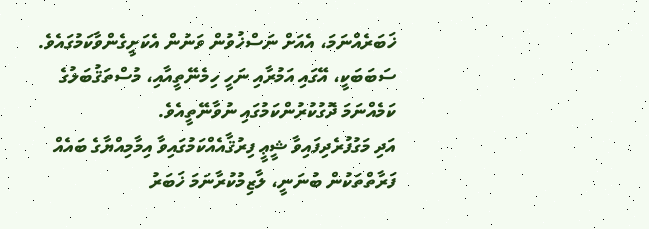ޚަބަރެއްނަމަ، އެއަށް ނަސްޚުވުން ވަނުން އެކަށީގެންވާކަމުގައެވެ. ސަބަބަކީ، އޭގައި އަމުރާއި ނަހީ ހިމެނޭތީއާއި، މުސްތަޤުބަލުގެ ކަމެއްނަމަ ދޮގުކުރުންކަމުގައި ނުވާނޭތީއެވެ.
އަދި މަގުފުރެދިފައިވާ ޝީޢީ ފިރުޤާއެއްކަމުގައިވާ އިމާމިއްޔާގެ ބައެއް ފަރާތްތަކުން ބުނަނީ، ލާޒިމުކުރާނަމަ ޚަބަރު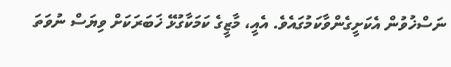ނަސްޚުވުން އެކަށީގެންވާކަމުގައެވެ. އެއީ، މާޒީގެ ކަމަކާގުޅޭ ޚަބަރަކަށް ވިޔަސް ނުވަތަ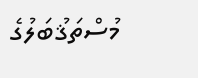މުސްތަޤުބަލުގެ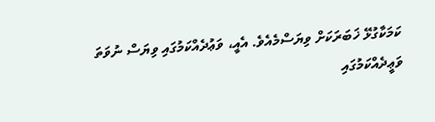ކަމަކާގުޅޭ ޚަބަރަކަށް ވިޔަސްމެއެވެ. އެއީ، ވަޢުދެއްކަމުގައި ވިޔަސް ނުވަތަ ވަޢީދެއްކަމުގައި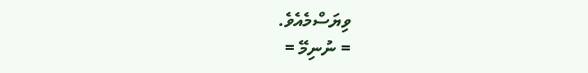ވިޔަސްމެއެވެ.
= ނުނިމޭ =